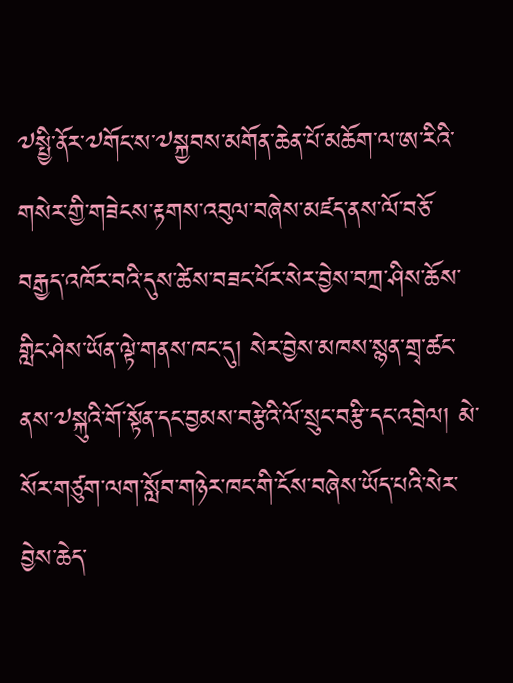༧སྤྱི་ནོར་༧གོང་ས་༧སྐྱབས་མགོན་ཆེན་པོ་མཆོག་ལ་ཨ་རིའི་གསེར་གྱི་གཟེངས་རྟགས་འབུལ་བཞེས་མཛད་ནས་ལོ་བཅོ་བརྒྱད་འཁོར་བའི་དུས་ཚེས་བཟང་པོར་སེར་བྱེས་བཀྲ་ཤིས་ཆོས་གླིང་ཤེས་ཡོན་ལྟེ་གནས་ཁང་དུ། སེར་བྱེས་མཁས་སྙན་གྲྭ་ཚང་ནས་༧སྐུའི་གོ་སྟོན་དང་བྱམས་བརྩེའི་ལོ་སྲུང་བརྩི་དང་འབྲེལ། མེ་སོར་གཙུག་ལག་སློབ་གཉེར་ཁང་གི་ངོས་བཞེས་ཡོད་པའི་སེར་བྱེས་ཆེད་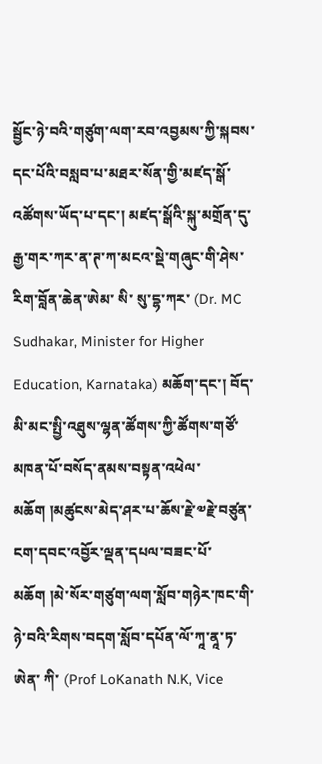སྦྱོང་ཉེ་བའི་གཙུག་ལག་རབ་འབྱམས་ཀྱི་སྐབས་དང་པོའི་བསླབ་པ་མཐར་སོན་གྱི་མཛད་སྒོ་འཚོགས་ཡོད་པ་དང་། མཛད་སྒོའི་སྐུ་མགྲོན་དུ་རྒྱ་གར་ཀར་ན་ཊ་ཀ་མངའ་སྡེ་གཞུང་གི་ཤེས་རིག་བློན་ཆེན་ཨེམ་ སི་ སུ་དྷ་ཀར་ (Dr. MC Sudhakar, Minister for Higher Education, Karnataka) མཆོག་དང་། བོད་མི་མང་སྤྱི་འཐུས་ལྷན་ཚོགས་ཀྱི་ཚོགས་གཙོ་མཁན་པོ་བསོད་ནམས་བསྟན་འཕེལ་མཆོག །མཚུངས་མེད་ཤར་པ་ཆོས་རྗེ་༧རྗེ་བཙུན་ངག་དབང་འབྱོར་ལྡན་དཔལ་བཟང་པོ་མཆོག །མེ་སོར་གཙུག་ལག་སློབ་གཉེར་ཁང་གི་ཉེ་བའི་རིགས་བདག་སློབ་དཔོན་ལོ་ཀཱ་ནཱ་ཏ་ ཨེན་ ཀི་ (Prof LoKanath N.K, Vice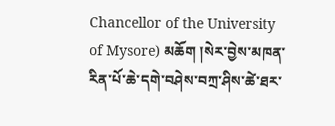Chancellor of the University of Mysore) མཆོག །སེར་བྱེས་མཁན་རིན་པོ་ཆེ་དགེ་བཤེས་བཀྲ་ཤིས་ཚེ་ཐར་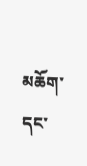མཆོག་དང་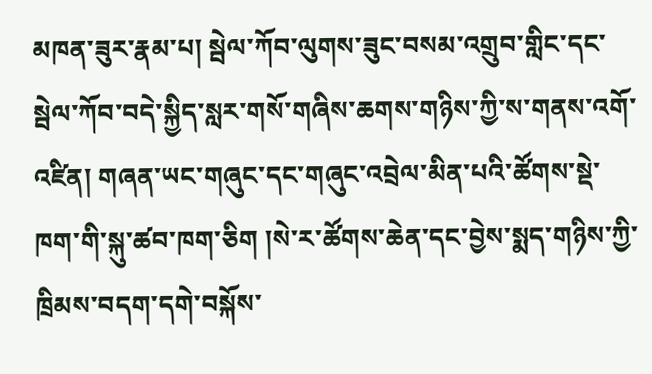མཁན་ཟུར་རྣམ་པ། སྦེལ་ཀོབ་ལུགས་ཟུང་བསམ་འགྲུབ་གླིང་དང་སྦེལ་ཀོབ་བདེ་སྐྱིད་སླར་གསོ་གཞིས་ཆགས་གཉིས་ཀྱི་ས་གནས་འགོ་འཛིན། གཞན་ཡང་གཞུང་དང་གཞུང་འབྲེལ་མིན་པའི་ཚོགས་སྡེ་ཁག་གི་སྐུ་ཚབ་ཁག་ཅིག །སེ་ར་ཚོགས་ཆེན་དང་བྱེས་སྨད་གཉིས་ཀྱི་ཁྲིམས་བདག་དགེ་བསྐོས་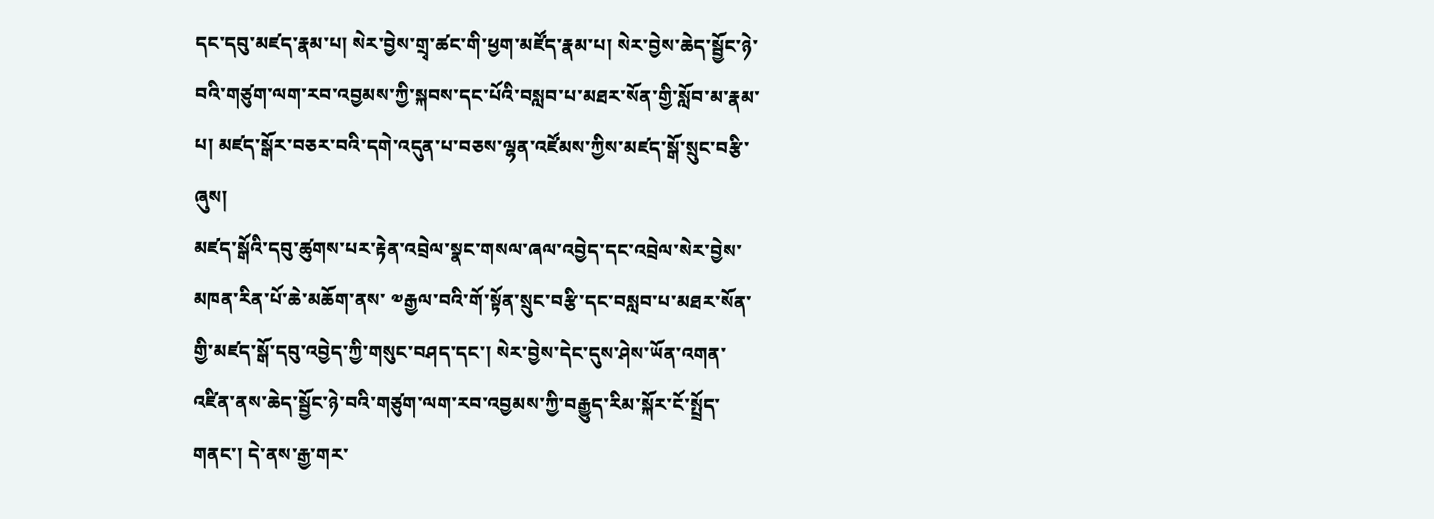དང་དབུ་མཛད་རྣམ་པ། སེར་བྱེས་གྲྭ་ཚང་གི་ཕྱག་མཛོད་རྣམ་པ། སེར་བྱེས་ཆེད་སྦྱོང་ཉེ་བའི་གཙུག་ལག་རབ་འབྱམས་ཀྱི་སྐབས་དང་པོའི་བསླབ་པ་མཐར་སོན་གྱི་སློབ་མ་རྣམ་པ། མཛད་སྒོར་བཅར་བའི་དགེ་འདུན་པ་བཅས་ལྷན་འཛོམས་ཀྱིས་མཛད་སྒོ་སྲུང་བརྩི་ཞུས།
མཛད་སྒོའི་དབུ་ཚུགས་པར་རྟེན་འབྲེལ་སྣང་གསལ་ཞལ་འབྱེད་དང་འབྲེལ་སེར་བྱེས་མཁན་རིན་པོ་ཆེ་མཆོག་ནས་ ༧རྒྱལ་བའི་གོ་སྟོན་སྲུང་བརྩི་དང་བསླབ་པ་མཐར་སོན་གྱི་མཛད་སྒོ་དབུ་འབྱེད་ཀྱི་གསུང་བཤད་དང་། སེར་བྱེས་དེང་དུས་ཤེས་ཡོན་འགན་འཛིན་ནས་ཆེད་སྦྱོང་ཉེ་བའི་གཙུག་ལག་རབ་འབྱམས་ཀྱི་བརྒྱུད་རིམ་སྐོར་ངོ་སྤྲོད་གནང་། དེ་ནས་རྒྱ་གར་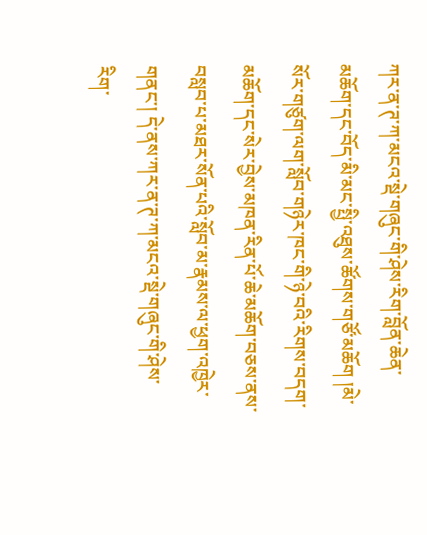ཀར་ན་ཊ་ཀ་མངའ་སྡེ་གཞུང་གི་ཤེས་རིག་བློན་ཆེན་མཆོག་དང་བོད་མི་མང་སྤྱི་འཐུས་ཚོགས་གཙོ་མཆོག །མེ་སོར་གཙུག་ལག་སློབ་གཉེར་ཁང་གི་ཉེ་བའི་རིགས་བདག་མཆོག་དང་སེར་བྱེས་མཁན་རིན་པོ་ཆེ་མཆོག་བཅས་ནས་བསླབ་པ་མཐར་སོན་པའི་སློབ་མ་རྣམས་ལ་ཕྱག་འཁྱེར་གནང་། དེ་ནས་ཀར་ན་ཊ་ཀ་མངའ་སྡེ་གཞུང་གི་ཤེས་རིག་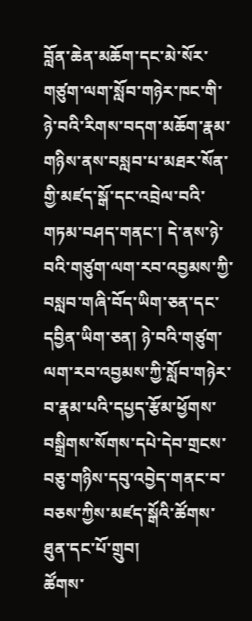བློན་ཆེན་མཆོག་དང་མེ་སོར་གཙུག་ལག་སློབ་གཉེར་ཁང་གི་ཉེ་བའི་རིགས་བདག་མཆོག་རྣམ་གཉིས་ནས་བསླབ་པ་མཐར་སོན་གྱི་མཛད་སྒོ་དང་འབྲེལ་བའི་གཏམ་བཤད་གནང་། དེ་ནས་ཉེ་བའི་གཙུག་ལག་རབ་འབྱམས་ཀྱི་བསླབ་གཞི་བོད་ཡིག་ཅན་དང་དབྱིན་ཡིག་ཅན། ཉེ་བའི་གཙུག་ལག་རབ་འབྱམས་ཀྱི་སློབ་གཉེར་བ་རྣམ་པའི་དཔྱད་རྩོམ་ཕྱོགས་བསྒྲིགས་སོགས་དཔེ་དེབ་གྲངས་བཅུ་གཉིས་དབུ་འབྱེད་གནང་བ་བཅས་ཀྱིས་མཛད་སྒོའི་ཚོགས་ཐུན་དང་པོ་གྲུབ།
ཚོགས་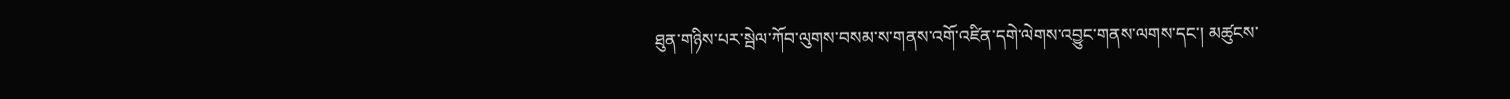ཐུན་གཉིས་པར་སྦེལ་ཀོབ་ལུགས་བསམ་ས་གནས་འགོ་འཛིན་དགེ་ལེགས་འབྱུང་གནས་ལགས་དང་། མཚུངས་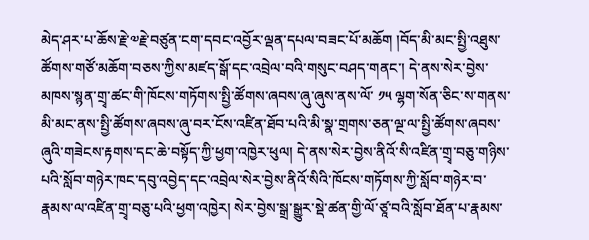མེད་ཤར་པ་ཆོས་རྗེ་༧རྗེ་བཙུན་ངག་དབང་འབྱོར་ལྡན་དཔལ་བཟང་པོ་མཆོག །བོད་མི་མང་སྤྱི་འཐུས་ཚོགས་གཙོ་མཆོག་བཅས་ཀྱིས་མཛད་སྒོ་དང་འབྲེལ་བའི་གསུང་བཤད་གནང་། དེ་ནས་སེར་བྱེས་མཁས་སྙན་གྲྭ་ཚང་གི་ཁོངས་གཏོགས་སྤྱི་ཚོགས་ཞབས་ཞུ་ཞུས་ནས་ལོ་ ༡༥ ལྷག་སོན་ཅིང་ས་གནས་མི་མང་ནས་སྤྱི་ཚོགས་ཞབས་ཞུ་བར་ངོས་འཛིན་ཐོབ་པའི་མི་སྣ་གྲགས་ཅན་ལྔ་ལ་སྤྱི་ཚོགས་ཞབས་ཞུའི་གཟེངས་རྟགས་དང་ཆེ་བསྟོད་ཀྱི་ཕྱག་འཁྱེར་ཕུལ། དེ་ནས་སེར་བྱེས་ནིའོ་སི་འཛིན་གྲྭ་བཅུ་གཉིས་པའི་སློབ་གཉེར་ཁང་དབུ་འབྱེད་དང་འབྲེལ་སེར་བྱེས་ནིའོ་སིའི་ཁོངས་གཏོགས་ཀྱི་སློབ་གཉེར་བ་རྣམས་ལ་འཛིན་གྲྭ་བཅུ་པའི་ཕྱག་འཁྱེར། སེར་བྱེས་སྒྲ་སྒྱུར་སྡེ་ཚན་གྱི་ལོ་ཙཱ་བའི་སློབ་ཐོན་པ་རྣམས་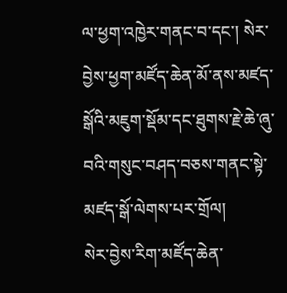ལ་ཕྱག་འཁྱེར་གནང་བ་དང་། སེར་བྱེས་ཕྱག་མཛོད་ཆེན་མོ་ནས་མཛད་སྒོའི་མཇུག་སྡོམ་དང་ཐུགས་རྗེ་ཆེ་ཞུ་བའི་གསུང་བཤད་བཅས་གནང་སྟེ་མཛད་སྒོ་ལེགས་པར་གྲོལ།
སེར་བྱེས་རིག་མཛོད་ཆེན་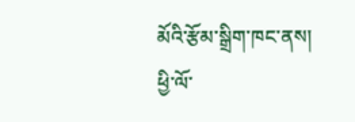མོའི་རྩོམ་སྒྲིག་ཁང་ནས། ཕྱི་ལོ་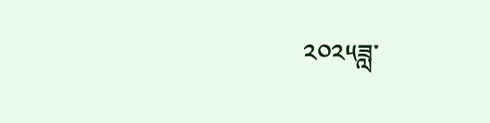༢༠༢༥ཟླ་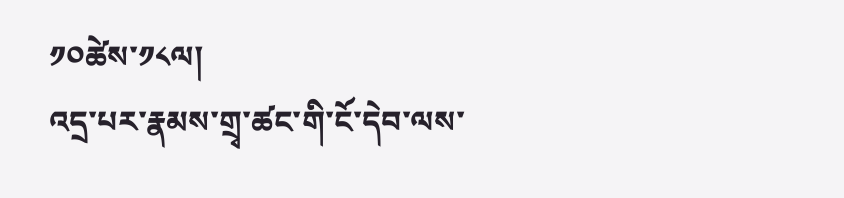༡༠ཚེས་༡༨ལ།
འདྲ་པར་རྣམས་གྲྭ་ཚང་གི་ངོ་དེབ་ལས་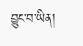བྱུང་བ་ཡིན།